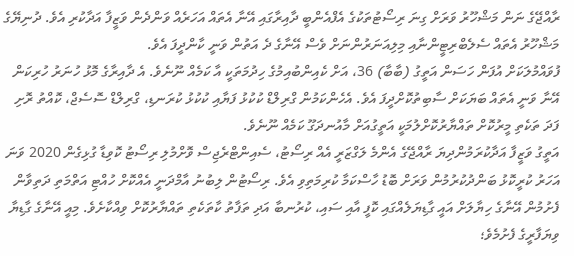ރާއްޖޭގެ ނަން މަޝްހޫރު ވަރަށް ގިނަ ރިސޯޓުތަކުގެ އެފްއެންބީ ދާއިރާގައި އޭނާ އެތައް އަހަރެއް ވަންދެން ވަޒީފާ އަދާކުރި އެވެ. ދުނިޔޭގެ މަޝްހޫރު އެތައް ސެލެބްރިޓީންނާއި މިލިއަނަރުންނަށް ވެސް އޭނާގެ ދެ އަތުން ވަނީ ކާންދީފަ އެވެ.
ފުވައްމުލަކަށް އުފަން ހަސަން އަތީގު (ބާބާ) 36، އަށް ކެއިންބުއިމުގެ ހިދުމަތަކީ އާ ކަމެއް ނޫނެވެ. އެ ދާއިރާގެ މޮޅު ހުނަރު ހުރިކަން އޭނާ ވަނީ އެތައް ބަޔަކަށް ސާބިތުކޮށްދީފަ އެވެ. އެހެންކަމުން ގްރިލްޑް ކުކުޅު ފަޔާއި ކުކުޅު ކުރަނޑި، ގްރިލްޑް ސޮސެޖް، ކޮއްތު ރޮށި ފަދަ ތަކެތި މީރުކޮށް ތައްޔާރުކޮށްލުމަކީ އަތީގުއަށް މާއުނދަގޫ ކަމެއް ނޫނެވެ.
އަތީގު ވަޒީފާ އަދާކުރަމުންދިޔަ ރާއްޖޭގެ އެންމެ ލަގްޒަރީ އެއް ރިސޯޓު، ސެއިންޓްރެޖިސް ވޮށްމުލި ރިސޯޓު ކޮވިޑާ ގުޅިގެން 2020 ވަނަ އަހަރު ކުރީކޮޅު ބަންދުކުރުމުން ވަރަށް ބޮޑު ހާސްކަމާ ކުރިމަތިވި އެވެ. ރިސޯޓުން ލިބުނު އާމްދަނީ އެއްކޮށް ހުއްޓި އަތްމަތި ދަތިވާން ފެށުމުން އޭނާގެ ހިޔާލަށް އައީ ގާޑިޔަލެއްގައި ކޮފީ އާއި ސައި، ކުރުނބާ އަދި ތަފާތު ކާތަކެތި ތައްޔާރުކޮށް ވިއްކާށެވެ. މިއީ އޭނާގެ ގާޑިޔާ ވިޔަފާރީގެ ފެށުމެވެ؛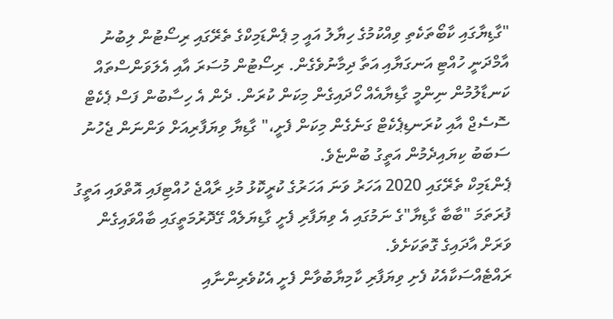"ގާޑިޔާގައި ކާބޯތަކެތި ވިއްކުމުގެ ހިޔާލު އައީ މި ޕެންޑަމިކްގެ ތެރޭގައި ރިސޯޓުން ލިބުނު އާމްދަނީ ހުއްޓި އަނގަޔާއި އަތާ ދިމާނުވެގެން. ރިސޯޓުން މުސަރަ އާއި އެލަވަންސްތައް ކަނޑާލުމުން ނިންމީ ގާޑިޔާއެއް ހޯދައިގެން މިކަން ކުރަން. ދެން އެ ހިސާބުން ފަސް ޕެކެޓް ސޮސެޖް އާއި ކުރަނޑިޕެކެޓް ގަނެގެން މިކަން ފެށީ،" ގާޑިޔާ ވިޔަފާރިއަށް ވަންނަން ޖެހުނު ސަބަބު ކިޔައިދެމުން އަތީގު ބުންޏެވެ.
ޕެންޑަމިކް ތެރޭގައި 2020 އަހަރު ވަނަ އަހަރުގެ ކުރީކޮޅު މުޅި ރާއްޖެ ހުއްޓިފައި އޮތްވައި އަތީގު ފުރަތަމަ "ބާބާ ގާޑިޔާ"ގެ ނަމުގައި އެ ވިޔަފާރި ފެށީ ގާޑިޔަލެއް ގޭދޮރުމަތީގައި ބާއްވައިގެން ވަރަށް އާދައިގެ ގޮތަކަށެވެ.
ރައްޓެއްސަކާއެކު ފެށި ވިޔަފާރި ކާމިޔާބުވާން ފެށީ އެކުވެރިންނާއި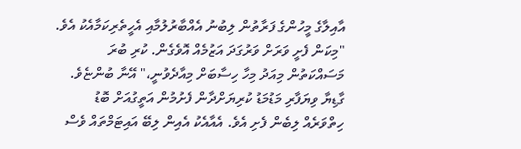އާއިލާގެ މީހުންގެ ފަރާތުން ލިބުނު އެއްބާރުލުމާއި އެހީތެރިކަމާއެކު އެވެ.
"މިކަން ފެށީ ވަރަށް ވަރުގަދަ އަޒުމެއް އޮވެގެން. ކުރި ބުރަ މަސައްކަތުން މިއަދު މިހާ ހިސާބަށް މިއާދެވުނީ،" އޭނާ ބުންޏެވެ.
ގާޑިޔާ ވިޔަފާރި މަޑުމަޑު ކުރިޔަށްދާން ފެށުމުން އަތީގުއަށް ބޮޑު ހިތްވަރެއް ލިބެން ފެށި އެވެ. އެއާއެކު އެއިން ލިބޭ އައިޓަމްތައް ވެސް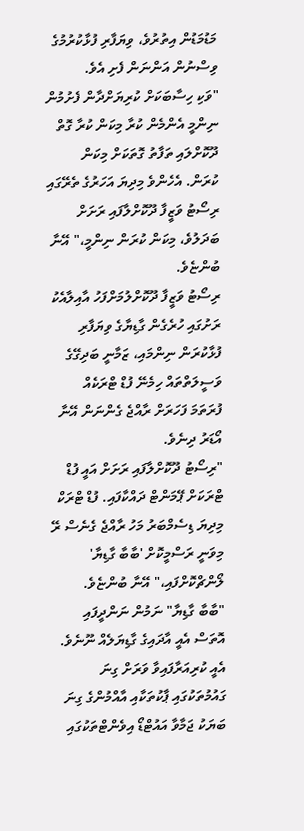މަޑުމަޑުން އިތުރުވެ، ވިޔަފާރި ފުޅާކުރުމުގެ ވިސްނުން އަންނަން ފެށި އެވެ.
"ވަކި ހިސާބަކަށް ކުރިޔަށްދާން ފެށުމުން ނިންމީ އެންމެން ކުރާ މިކަން ކުރާ ގޮތް ދޫކޮށްލައި ތަފާތު ގޮތަކަށް މިކަން ކުރަން. އެހެންވެ މިދިޔަ އަހަރުގެ ތެރޭގައި ރިސޯޓު ވަޒީފާ ދޫކޮށްލާފައި ރަށަށް ބަދަލުވެ، މިކަން ކުރަން ނިންމީ،" އޭނާ ބުންޏެވެ.
ރިސޯޓު ވަޒީފާ ދޫކޮށްލުމަށްފަހު އާއިލާއެކު ރަށުގައި ހުރެގެން ގާޑިޔާގެ ވިޔަފާރި ފުޅާކުރަން ނިންމައި، ޒަމާނީ ބަދިގޭގެ ވަސީލަތްތައް ހިމެނޭ ފުޑް ޓްރަކެއް ފުރަތަމަ ފަހަރަށް ރާއްޖެ ގެންނަން އޭނާ އޯޑަރު ދިނެވެ.
"ރިސޯޓު ދޫކޮށްލާފައި ރަށަށް އައީ ފުޑް ޓްރަކަށް ޕޭމަންޓް ދައްކާފައި. ފުޑް ޓްރަކް މިދިޔަ ޑިސެމްބަރު މަހު ރާއްޖެ ގެނެސް ރޭ މިވަނީ ރަސްމީކޮށް 'ބާބާ ގާޑިޔާ' ލޯންޗްކޮށްފައި،" އޭނާ ބުންޏެވެ.
"ބާބާ ގާޑިޔާ" ނަމުން ނަންދީފައި އޮތަސް އެއީ އާދައިގެ ގާޑިޔަލެއް ނޫނެވެ. އެއީ ކުރިއަރާފައިވާ ވަރަށް ގިނަ ގައުމުތަކުގައި ޕާކުތަކާއި އާއްމުންގެ ގިނަ ބަޔަކު ޖަމާވާ އައުޓްޑޯ އިވެންޓްތަކުގައި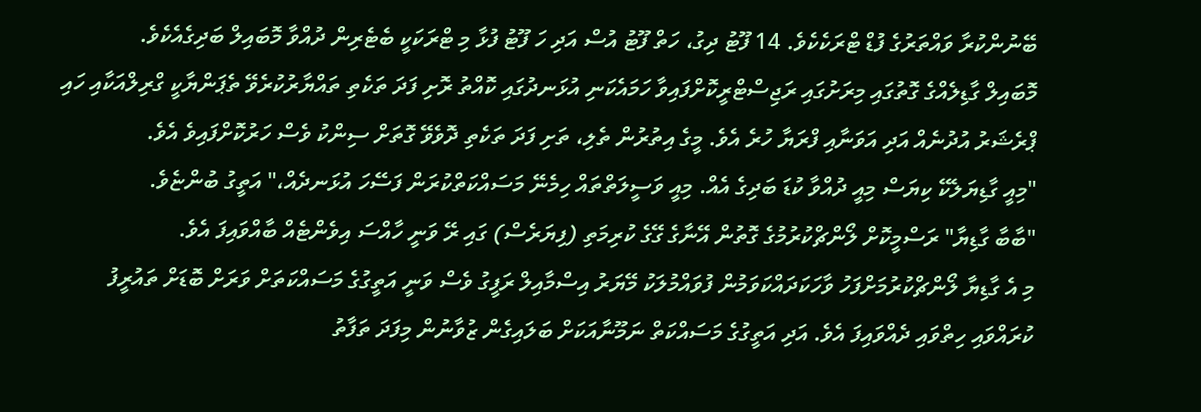ބޭނުންކުރާ ވައްތަރުގެ ފުޑް ޓްރަކެކެވެ. 14 ފޫޓު ދިގު، ހަތް ފޫޓު އުސް އަދި ހަ ފޫޓު ފުޅާ މި ޓްރަކަކީ ބެޓެރިން ދުއްވާ މޮބައިލް ބަދިގެއެކެވެ.
މޮބައިލް ގާޑިލެއްގެ ގޮތުގައި މިރަށުގައި ރަޖިސްޓްރީކޮށްފައިވާ ހަމައެކަނި އުޅަނދުގައި ކޮއްތު ރޮށި ފަދަ ތަކެތި ތައްޔާރުކުރެވޭ ތެޕަންޔާކީ ގްރިލްއަކާއި ހައި ޕްރެޝަރު އުދުނެއް އަދި އަވަނާއި ފްރަޔާ ހުރެ އެވެ. މީގެ އިތުރުން ތެލި، ތަށި ފަދަ ތަކެތި ދޮވެވޭ ގޮތަށް ސިންކު ވެސް ހަރުކޮށްފައިވެ އެވެ.
"މިއީ ގާޑިޔަލެކޭ ކިޔަސް މިއީ ދުއްވާ ކުޑަ ބަދިގެ އެއް. މިއީ ވަސީލަތްތައް ހިމެނޭ މަސައްކަތްކުރަން ފަސޭހަ އުޅަނދެއް،" އަތީގު ބުންޏެވެ.
"ބާބާ ގާޑިޔާ" ރަސްމީކޮށް ލޯންޗްކުރުމުގެ ގޮތުން އޭނާގެ ގޭގެ ކުރިމަތި (ފިޔަރެސް) ގައި ރޭ ވަނީ ހާއްސަ އިވެންޓެއް ބާއްވައިފަ އެވެ.
މި އެ ގާޑިޔާ ލޯންޗްކުރުމަށްފަހު ވާހަކަދައްކަވަމުން ފުވައްމުލަކު މޭޔަރު އިސްމާއިލް ރަފީގު ވެސް ވަނީ އަތީގުގެ މަސައްކަތަށް ވަރަށް ބޮޑަށް ތައުރީފު ކުރައްވައި ހިތްވައި ދެއްވައިފަ އެވެ. އަދި އަތީގުގެ މަސައްކަތް ނަމޫނާއަކަށް ބަލައިގެން ޒުވާނުން މިފަދަ ތަފާތު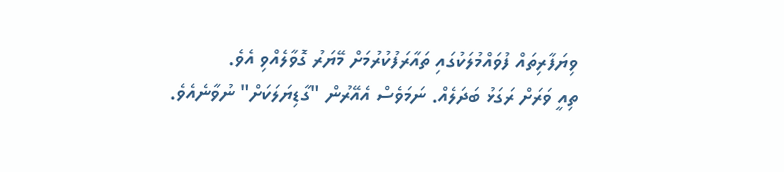ވިޔަފާރިތައް ފުވައްމުލަކުގައި ތައާރަފުކުރުމަށް މޭޔަރު ގޮވާލެއްވި އެވެ.
ތިއީ ވަރަށް ރަގަޅު ބަދަލެއް. ނަމަވެސް އެއޭރުން "ގާޑިޔަލަކަށް" ނުވާނެއެވެ.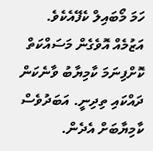ހަމަ މޯބައިލް ކެފޭއެކެވެ.
އަޒުމެއް އޮވެގެން މަސައްކަތް ކޮށްފިނަމަ ކާމިޔާބު ވާނެކަން ދައްކައި ތިދިނީ. އަބަދުވެސް ކާމިޔާބަށް އެދެން.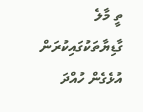ތީ މާލެ ގާޑިޔާތަކުގައިކުރަން އުޅެގެން ހުއްދަ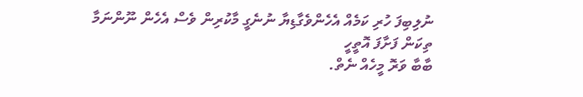ނުލިބިފަ ހުރި ކަމެއް އެހެންވެގާޑިޔާ ނުނެގީ މާކުރިން ވެސް އެހެން ނޫންނަމާ ތިކަން ފަށާފަ އޮތީހީ
ބާބާ ވަރޮ މީހެއް ނެތް.